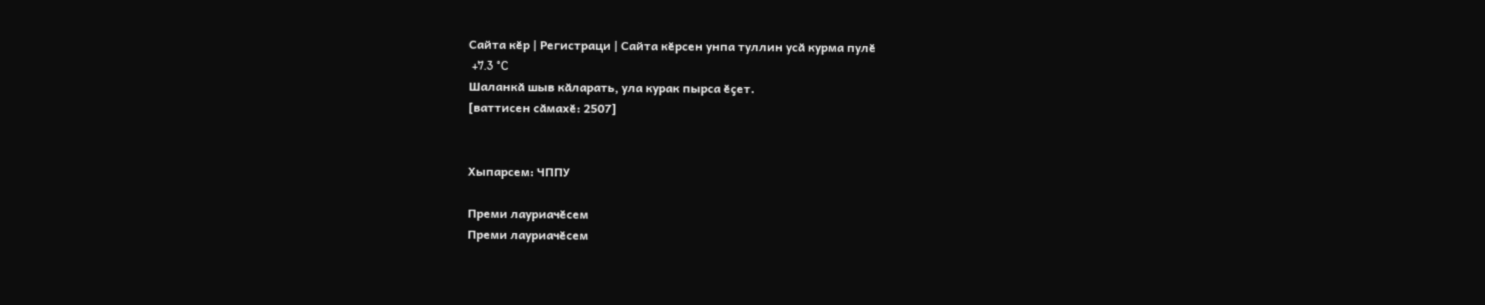Сайта кӗр | Регистраци | Сайта кӗрсен унпа туллин усӑ курма пулӗ
 +7.3 °C
Шаланкӑ шыв кӑларать, ула курак пырса ӗҫет.
[ваттисен сӑмахӗ: 2507]


Хыпарсем: ЧППУ

Преми лауриачӗсем
Преми лауриачӗсем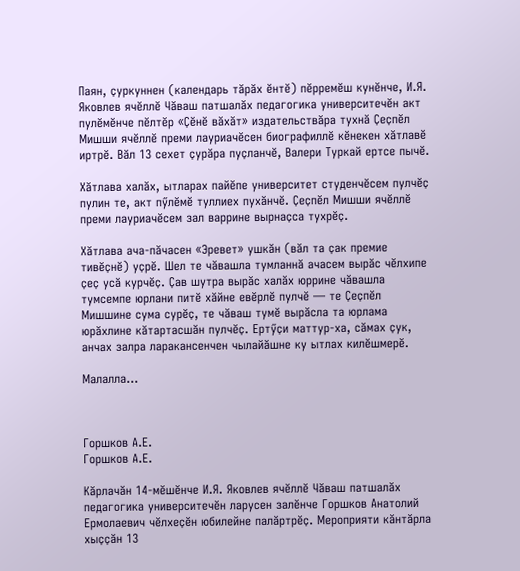Паян, ҫуркуннен (календарь тӑрӑх ӗнтӗ) пӗрремӗш кунӗнче, И.Я. Яковлев ячӗллӗ Чӑваш патшалӑх педагогика университечӗн акт пулӗмӗнче пӗлтӗр «Ҫӗнӗ вӑхӑт» издательствӑра тухнӑ Ҫеҫпӗл Мишши ячӗллӗ преми лауриачӗсен биографиллӗ кӗнекен хӑтлавӗ иртрӗ. Вӑл 13 сехет ҫурӑра пуҫланчӗ, Валери Туркай ертсе пычӗ.

Хӑтлава халӑх, ытларах пайӗпе университет студенчӗсем пулчӗҫ пулин те, акт пӳлӗмӗ туллиех пухӑнчӗ. Ҫеҫпӗл Мишши ячӗллӗ преми лауриачӗсем зал варрине вырнаҫса тухрӗҫ.

Хӑтлава ача-пӑчасен «Эревет» ушкӑн (вӑл та ҫак премие тивӗҫнӗ) уҫрӗ. Шел те чӑвашла тумланнӑ ачасем вырӑс чӗлхипе ҫеҫ усӑ курчӗҫ. Ҫав шутра вырӑс халӑх юррине чӑвашла тумсемпе юрлани питӗ хӑйне евӗрлӗ пулчӗ — те Ҫеҫпӗл Мишшине сума сурӗҫ, те чӑваш тумӗ вырӑсла та юрлама юрӑхлине кӑтартасшӑн пулчӗҫ. Ертӳҫи маттур-ха, сӑмах ҫук, анчах залра ларакансенчен чылайӑшне ку ытлах килӗшмерӗ.

Малалла...



Горшков А.Е.
Горшков А.Е.

Кӑрлачӑн 14-мӗшӗнче И.Я. Яковлев ячӗллӗ Чӑваш патшалӑх педагогика университечӗн ларусен залӗнче Горшков Анатолий Ермолаевич чӗлхеҫӗн юбилейне палӑртрӗҫ. Мероприяти кӑнтӑрла хыҫҫӑн 13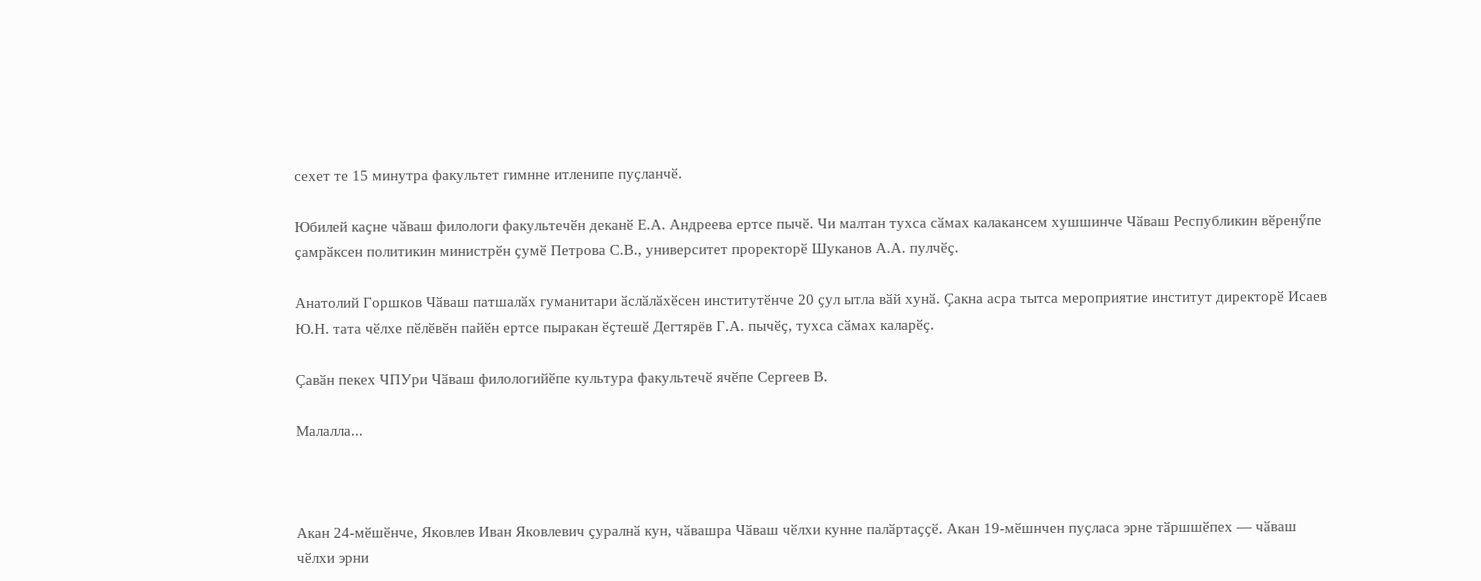сехет те 15 минутра факультет гимнне итленипе пуҫланчӗ.

Юбилей каҫне чӑваш филологи факультечӗн деканӗ Е.А. Андреева ертсе пычӗ. Чи малтан тухса сӑмах калакансем хушшинче Чӑваш Республикин вӗренӳпе ҫамрӑксен политикин министрӗн ҫумӗ Петрова С.В., университет проректорӗ Шуканов А.А. пулчӗҫ.

Анатолий Горшков Чӑваш патшалӑх гуманитари ӑслӑлӑхӗсен институтӗнче 20 ҫул ытла вӑй хунӑ. Ҫакна асра тытса мероприятие институт директорӗ Исаев Ю.Н. тата чӗлхе пӗлӗвӗн пайӗн ертсе пыракан ӗҫтешӗ Дегтярёв Г.А. пычӗҫ, тухса сӑмах каларӗҫ.

Ҫавӑн пекех ЧПУри Чӑваш филологийӗпе культура факультечӗ ячӗпе Сергеев В.

Малалла...



Акан 24-мӗшӗнче, Яковлев Иван Яковлевич ҫуралнӑ кун, чӑвашра Чӑваш чӗлхи кунне палӑртаҫҫӗ. Акан 19-мӗшнчен пуҫласа эрне тӑршшӗпех — чӑваш чӗлхи эрни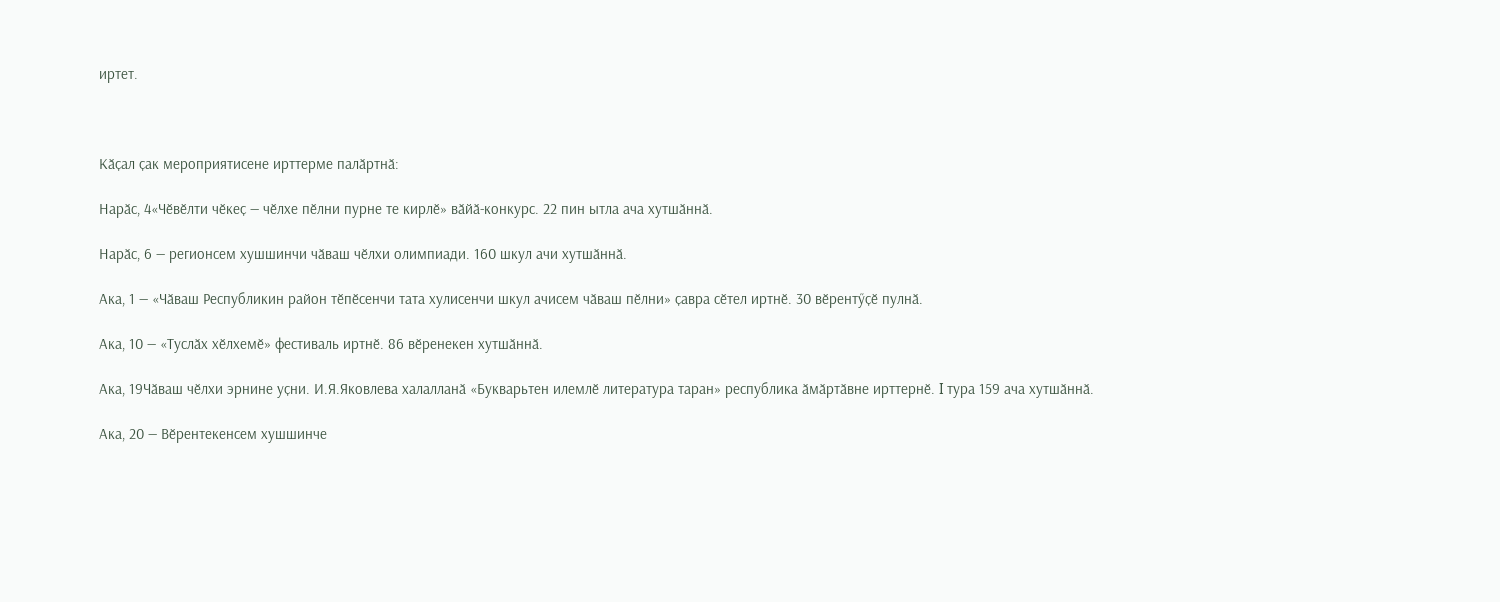иртет.



Кӑҫал ҫак мероприятисене ирттерме палӑртнӑ:

Нарӑс, 4«Чӗвӗлти чӗкеҫ — чӗлхе пӗлни пурне те кирлӗ» вӑйӑ-конкурс. 22 пин ытла ача хутшӑннӑ.

Нарӑс, 6 — регионсем хушшинчи чӑваш чӗлхи олимпиади. 160 шкул ачи хутшӑннӑ.

Ака, 1 — «Чӑваш Республикин район тӗпӗсенчи тата хулисенчи шкул ачисем чӑваш пӗлни» ҫавра сӗтел иртнӗ. 30 вӗрентӳҫӗ пулнӑ.

Ака, 10 — «Туслӑх хӗлхемӗ» фестиваль иртнӗ. 86 вӗренекен хутшӑннӑ.

Ака, 19Чӑваш чӗлхи эрнине уҫни. И.Я.Яковлева халалланӑ «Букварьтен илемлӗ литература таран» республика ӑмӑртӑвне ирттернӗ. I тура 159 ача хутшӑннӑ.

Ака, 20 — Вӗрентекенсем хушшинче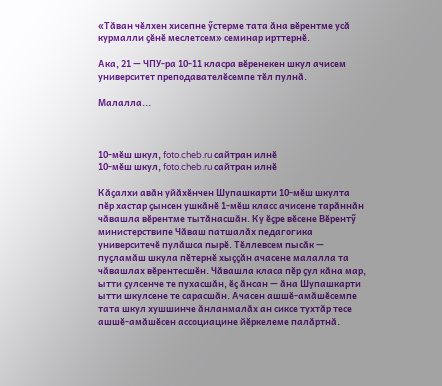«Тӑван чӗлхен хисепне ӳстерме тата ӑна вӗрентме усӑ курмалли ҫӗнӗ меслетсем» семинар ирттернӗ.

Ака, 21 — ЧПУ-ра 10-11 класра вӗренекен шкул ачисем университет преподавателӗсемпе тӗл пулнӑ.

Малалла...



10-мӗш шкул, foto.cheb.ru сайтран илнӗ
10-мӗш шкул, foto.cheb.ru сайтран илнӗ

Кӑҫалхи авӑн уйӑхӗнчен Шупашкарти 10-мӗш шкулта пӗр хастар ҫынсен ушкӑнӗ 1-мӗш класс ачисене тарӑннӑн чӑвашла вӗрентме тытӑнасшӑн. Ку ӗҫре вӗсене Вӗрентӳ министерствипе Чӑваш патшалӑх педагогика университечӗ пулӑшса пырӗ. Тӗллевсем пысӑк — пуҫламӑш шкула пӗтернӗ хыҫҫӑн ачасене малалла та чӑвашлах вӗрентесшӗн. Чӑвашла класа пӗр ҫул кӑна мар, ытти ҫулсенче те пухасшӑн, ӗҫ ӑнсан — ӑна Шупашкарти ытти шкулсене те сарасшӑн. Ачасен ашшӗ-амӑшӗсемпе тата шкул хушшинче ӑнланмалӑх ан сиксе тухтӑр тесе ашшӗ-амӑшӗсен ассоциацине йӗркелеме палӑртнӑ.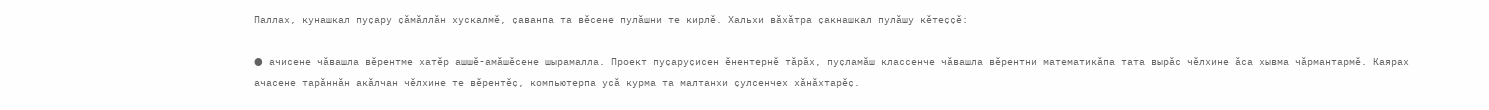Паллах, кунашкал пуҫару ҫӑмӑллӑн хускалмӗ, ҫаванпа та вӗсене пулӑшни те кирлӗ. Хальхи вӑхӑтра ҫакнашкал пулӑшу кӗтеҫҫӗ:

● ачисене чӑвашла вӗрентме хатӗр ашшӗ-амӑшӗсене шырамалла. Проект пуҫаруҫисен ӗнентернӗ тӑрӑх, пуҫламӑш классенче чӑвашла вӗрентни математикӑпа тата вырӑс чӗлхине ӑса хывма чӑрмантармӗ. Каярах ачасене тарӑннӑн акӑлчан чӗлхине те вӗрентӗҫ, компьютерпа усӑ курма та малтанхи ҫулсенчех хӑнӑхтарӗҫ.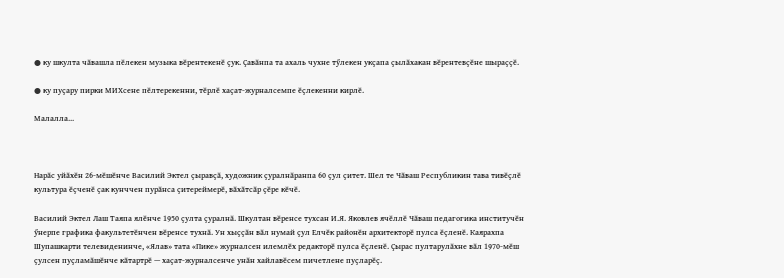● ку шкулта чӑвашла пӗлекен музыка вӗрентекенӗ ҫук. Ҫавӑнпа та ахаль чухне тӳлекен укҫапа ҫылӑхакан вӗрентевҫӗне шыраҫҫӗ.

● ку пуҫару пирки МИХсене пӗлтерекенни, тӗрлӗ хаҫат-журналсемпе ӗҫлекенни кирлӗ.

Малалла...



Нарӑс уйӑхӗн 26-мӗшӗнче Василий Эктел ҫыравҫӑ, художник ҫуралнӑранпа 60 ҫул ҫитет. Шел те Чӑваш Республикин тава тивӗҫлӗ культура ӗҫченӗ ҫак кунччен пурӑнса ҫитереймерӗ, вӑхӑтсӑр ҫӗре кӗчӗ.

Василий Эктел Лаш Таяпа ялӗнче 1950 ҫулта ҫуралнӑ. Шкултан вӗренсе тухсан И.Я. Яковлев ячӗллӗ Чӑваш педагогика институчӗн ӳнерпе графика факультетӗнчен вӗренсе тухнӑ. Ун хыҫҫӑн вӑл нумай ҫул Елчӗк районӗн архитекторӗ пулса ӗҫленӗ. Каярахпа Шупашкарти телевиденинче, «Ялав» тата «Пике» журналсен илемлӗх редакторӗ пулса ӗҫленӗ. Ҫырас пултарулӑхне вӑл 1970-мӗш ҫулсен пуҫламӑшӗнче кӑтартрӗ — хаҫат-журналсенче унӑн хайлавӗсем пичетлене пуҫларӗҫ.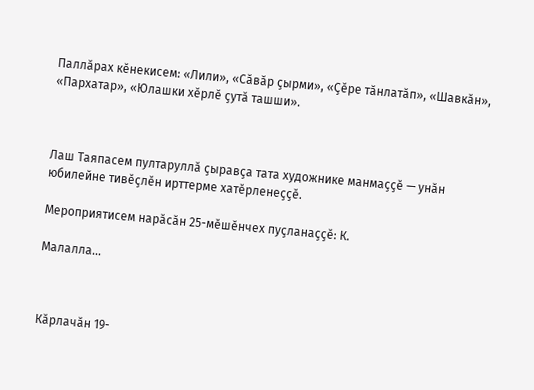Паллӑрах кӗнекисем: «Лили», «Сӑвӑр ҫырми», «Ҫӗре тӑнлатӑп», «Шавкӑн», «Пархатар», «Юлашки хӗрлӗ ҫутӑ ташши».



Лаш Таяпасем пултаруллӑ ҫыравҫа тата художнике манмаҫҫӗ — унӑн юбилейне тивӗҫлӗн ирттерме хатӗрленеҫҫӗ.

Мероприятисем нарӑсӑн 25-мӗшӗнчех пуҫланаҫҫӗ: К.

Малалла...



Кӑрлачӑн 19-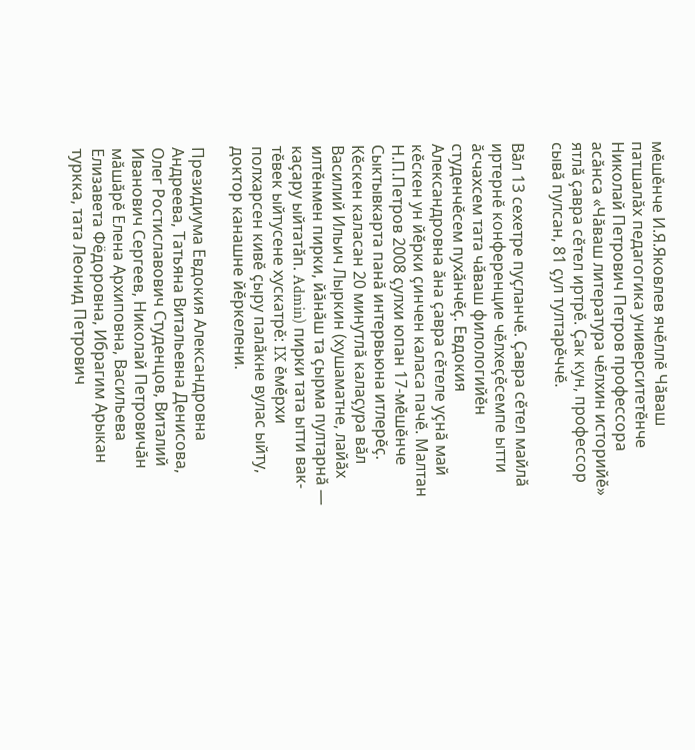мӗшӗнче И.Я.Яковлев ячӗллӗ Чӑваш патшалӑх педагогика университетӗнче Николай Петрович Петров профессора асӑнса «Чӑваш литература чӗлхин историйӗ» ятлӑ ҫавра сӗтел иртрӗ. Ҫак кун, профессор сывӑ пулсан, 81 ҫул тултарӗччӗ.

Вӑл 13 сехетре пуҫланчӗ. Ҫавра сӗтел майлӑ иртернӗ конференцие чӗлхеҫӗсемпе ытти ӑсчахсем тата чӑваш филологийӗн студенчӗсем пухӑнчӗҫ. Евдокия Александровна ӑна ҫавра сӗтеле уҫнӑ май кӗскен ун йӗрки ҫинчен каласа пачӗ. Малтан Н.П.Петров 2008 ҫулхи юпан 17-мӗшӗнче Сыктывкарта панӑ интервьюна итлерӗҫ. Кӗскен каласан 20 минутлӑ калаҫура вӑл Василий Ильич Лыркин (хушаматне, лайӑх илтӗнмен пирки, йӑнӑш та ҫырма пултарнӑ — каҫару ыйтатӑп. Admin) пирки тата ытти вак-тӗвек ыйтусене хускатрӗ: IX ӗмӗрхи полхарсен кивӗ ҫыру палӑкне вулас ыйту, доктор канашне йӗркелени.

Президиума Евдокия Александровна Андреева, Татьяна Витальевна Денисова, Олег Ростиславович Студенцов, Виталий Иванович Сергеев, Николай Петровичӑн мӑшӑрӗ Елена Архиповна, Васильева Елизавета Фёдоровна, Ибрагим Арыкан туркка, тата Леонид Петрович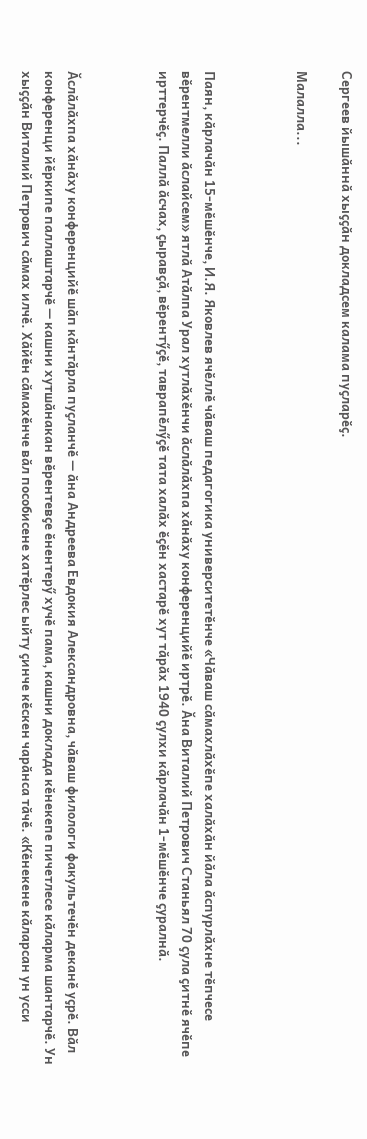Сергеев йышӑннӑ хыҫҫӑн докладсем калама пуҫларӗҫ.

Малалла...



Паян, кӑрлачӑн 15-мӗшӗнче, И.Я. Яковлев ячӗллӗ чӑваш педагогика университетӗнче «Чӑваш сӑмахлӑхӗпе халӑхӑн йӑла ӑспурлӑхне тӗпчесе вӗрентмелли ӑслайсем» ятлӑ Атӑлпа Урал хутлӑхӗнчи ӑслӑлӑхпа хӑнӑху конференцийӗ иртрӗ. Ӑна Виталий Петрович Станьял 70 ҫула ҫитнӗ ячӗпе ирттерчӗҫ. Паллӑ ӑсчах, ҫыравҫӑ, вӗрентӳҫӗ, таврапӗлӳҫӗ тата халӑх ӗҫӗн хастарӗ хут тӑрӑх 1940 ҫулхи кӑрлачӑн 1-мӗшӗнче ҫуралнӑ.



Ӑслӑлӑхпа хӑнӑху конференцийӗ шӑп кӑнтӑрла пуҫланчӗ — ӑна Андреева Евдокия Александровна, чӑваш филологи факультечӗн деканӗ уҫрӗ. Вӑл конференци йӗркипе паллаштарчӗ — кашни хутшӑнакан вӗрентевҫе ӗнентерӳ хучӗ пама, кашни доклада кӗнекепе пичетлесе кӑларма шантарчӗ. Ун хыҫҫӑн Виталий Петрович сӑмах илчӗ. Хӑйӗн сӑмахӗнче вӑл пособисене хатӗрлес ыйту ҫинче кӗскен чарӑнса тӑчӗ. «Кӗнекене кӑларсан ун усси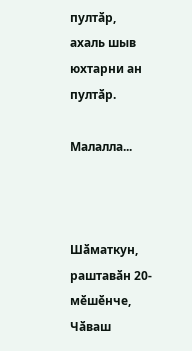пултӑр, ахаль шыв юхтарни ан пултӑр.

Малалла...



Шӑматкун, раштавӑн 20-мӗшӗнче, Чӑваш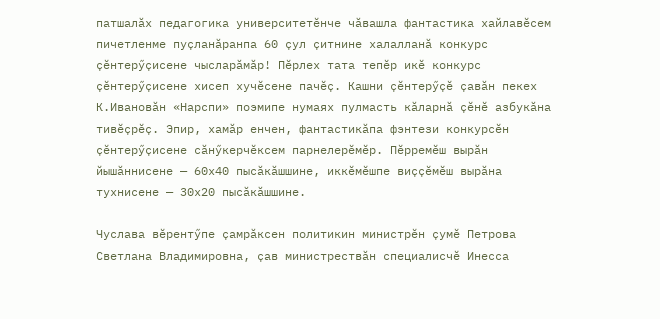патшалӑх педагогика университетӗнче чӑвашла фантастика хайлавӗсем пичетленме пуҫланӑранпа 60 ҫул ҫитнине халалланӑ конкурс ҫӗнтерӳҫисене чысларӑмӑр! Пӗрлех тата тепӗр икӗ конкурс ҫӗнтерӳҫисене хисеп хучӗсене пачӗҫ. Кашни ҫӗнтерӳҫӗ ҫавӑн пекех К.Ивановӑн «Нарспи» поэмипе нумаях пулмасть кӑларнӑ ҫӗнӗ азбукӑна тивӗҫрӗҫ. Эпир, хамӑр енчен, фантастикӑпа фэнтези конкурсӗн ҫӗнтерӳҫисене сӑнӳкерчӗксем парнелерӗмӗр. Пӗрремӗш вырӑн йышӑннисене — 60х40 пысӑкӑшшине, иккӗмӗшпе виҫҫӗмӗш вырӑна тухнисене — 30х20 пысӑкӑшшине.

Чуслава вӗрентӳпе ҫамрӑксен политикин министрӗн ҫумӗ Петрова Светлана Владимировна, ҫав министрествӑн специалисчӗ Инесса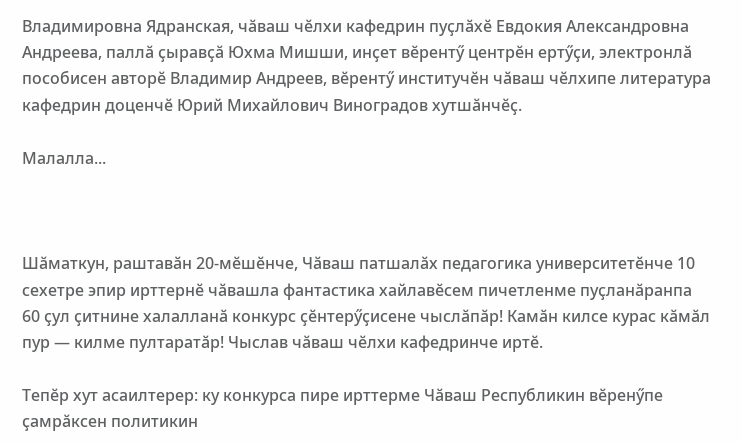Владимировна Ядранская, чӑваш чӗлхи кафедрин пуҫлӑхӗ Евдокия Александровна Андреева, паллӑ ҫыравҫӑ Юхма Мишши, инҫет вӗрентӳ центрӗн ертӳҫи, электронлӑ пособисен авторӗ Владимир Андреев, вӗрентӳ институчӗн чӑваш чӗлхипе литература кафедрин доценчӗ Юрий Михайлович Виноградов хутшӑнчӗҫ.

Малалла...



Шӑматкун, раштавӑн 20-мӗшӗнче, Чӑваш патшалӑх педагогика университетӗнче 10 сехетре эпир ирттернӗ чӑвашла фантастика хайлавӗсем пичетленме пуҫланӑранпа 60 ҫул ҫитнине халалланӑ конкурс ҫӗнтерӳҫисене чыслӑпӑр! Камӑн килсе курас кӑмӑл пур — килме пултаратӑр! Чыслав чӑваш чӗлхи кафедринче иртӗ.

Тепӗр хут асаилтерер: ку конкурса пире ирттерме Чӑваш Республикин вӗренӳпе ҫамрӑксен политикин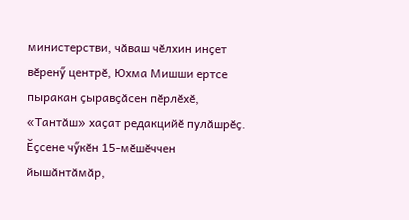министeрстви, чӑваш чӗлхин инҫет вӗренӳ центрӗ, Юхма Мишши ертсе пыракан ҫыравҫӑсен пӗрлӗхӗ, «Тантӑш» хаҫат редакцийӗ пулӑшрӗҫ. Ӗҫсене чӳкӗн 15-мӗшӗччен йышӑнтӑмӑр,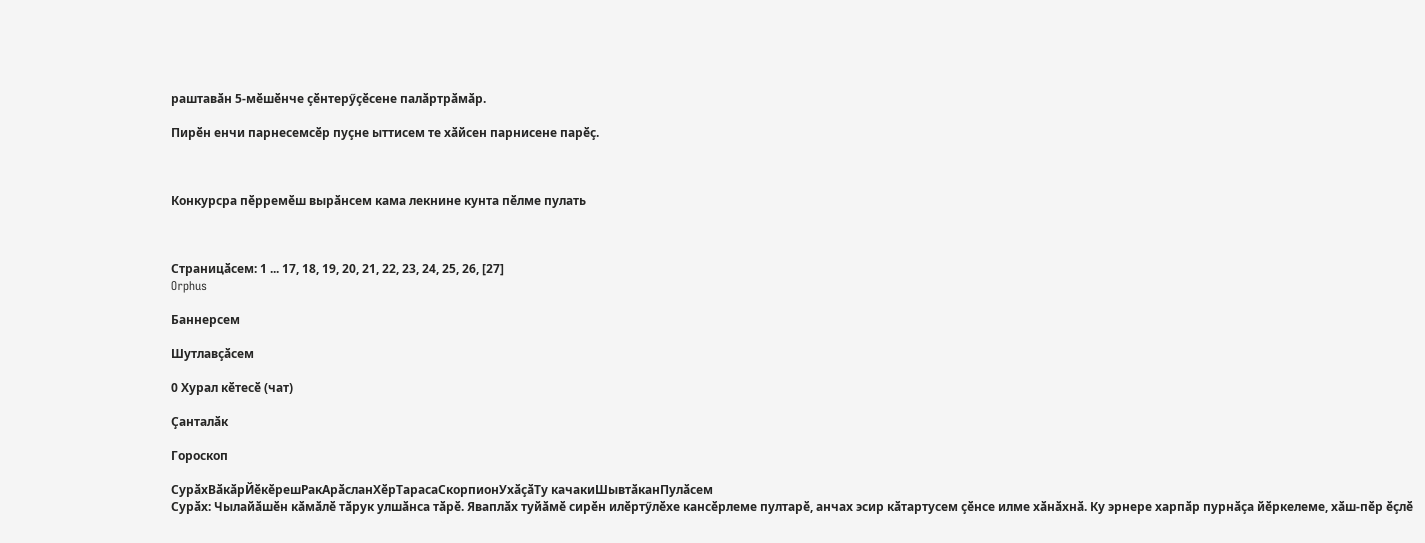раштавӑн 5-мӗшӗнче ҫӗнтерӳҫӗсене палӑртрӑмӑр.

Пирӗн енчи парнесемсӗр пуҫне ыттисем те хӑйсен парнисене парӗҫ.



Конкурсра пӗрремӗш вырӑнсем кама лекнине кунта пӗлме пулать



Страницӑсем: 1 ... 17, 18, 19, 20, 21, 22, 23, 24, 25, 26, [27]
Orphus

Баннерсем

Шутлавҫӑсем

0 Хурал кӗтесӗ (чат)

Ҫанталӑк

Гороскоп

СурӑхВӑкӑрЙӗкӗрешРакАрӑсланХӗрТарасаСкорпионУхӑҫӑТу качакиШывтӑканПулӑсем
Сурӑх: Чылайӑшӗн кӑмӑлӗ тӑрук улшӑнса тӑрӗ. Яваплӑх туйӑмӗ сирӗн илӗртӳлӗхе кансӗрлеме пултарӗ, анчах эсир кӑтартусем ҫӗнсе илме хӑнӑхнӑ. Ку эрнере харпӑр пурнӑҫа йӗркелеме, хӑш-пӗр ӗҫлӗ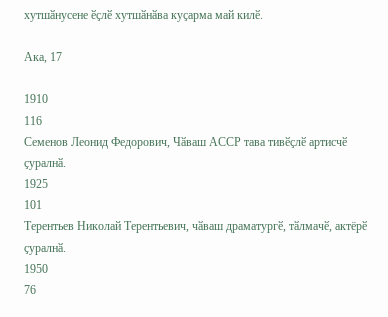хутшӑнусене ӗҫлӗ хутшӑнӑва куҫарма май килӗ.

Ака, 17

1910
116
Семенов Леонид Федорович, Чӑваш АССР тава тивӗҫлӗ артисчӗ ҫуралнӑ.
1925
101
Терентьев Николай Терентьевич, чӑваш драматургӗ, тӑлмачӗ, актёрӗ ҫуралнӑ.
1950
76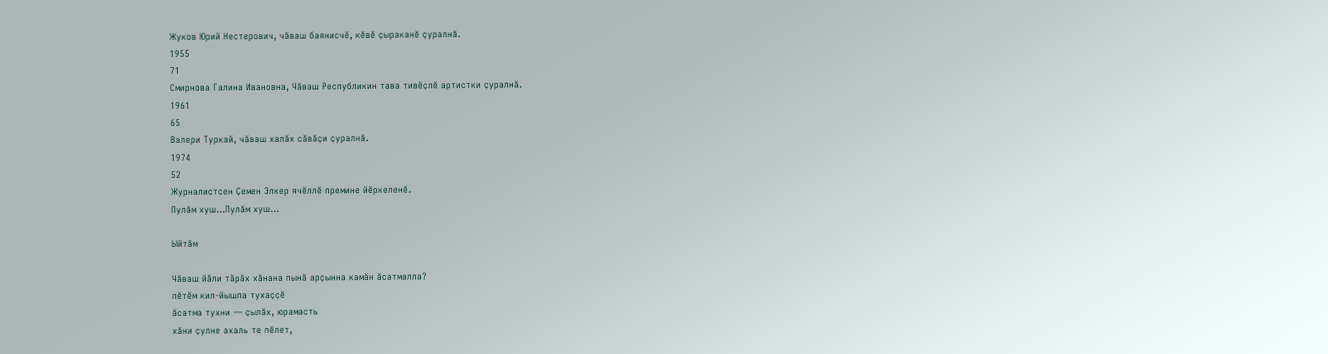Жуков Юрий Нестерович, чӑваш баянисчӗ, кӗвӗ ҫыраканӗ ҫуралнӑ.
1955
71
Смирнова Галина Ивановна, Чӑваш Республикин тава тивӗҫлӗ артистки ҫуралнӑ.
1961
65
Валери Туркай, чӑваш халӑх сӑвӑҫи ҫуралнӑ.
1974
52
Журналистсен Ҫемен Элкер ячӗллӗ премине йӗркеленӗ.
Пулӑм хуш...Пулӑм хуш...

Ыйтӑм

Чӑваш йӑли тӑрӑх хӑнана пынӑ арҫынна камӑн ӑсатмалла?
пӗтӗм кил-йышпа тухаҫҫӗ
ӑсатма тухни — ҫылӑх, юрамасть
хӑни ҫулне ахаль те пӗлет,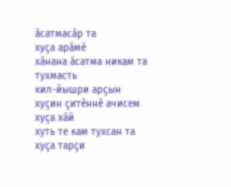ӑсатмасӑр та
хуҫа арӑмӗ
хӑнана ӑсатма никам та тухмасть
кил-йышри арҫын
хуҫин ҫитӗннӗ ачисем
хуҫа хӑй
хуть те кам тухсан та
хуҫа тарҫи